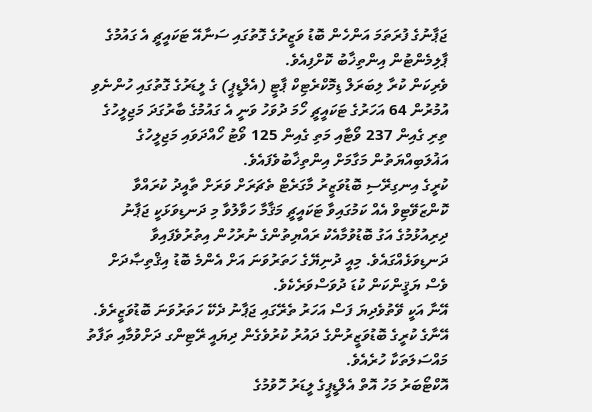ޖަޕާނުގެ ފުރަތަމަ އަންހެން ބޮޑު ވަޒީރުގެ ގޮތުގައި ސަނާއޭ ޓަކައީޗީ އެ ގައުމުގެ ޕާލިމެންޓުން އިންތިޚާބު ކޮށްފިއެވެ.
ވެރިކަން ކުރާ ލިބަރަލް ޑިމޮކްރެޓިކް ޕާޓީ (އެލްޑީޕީ) ގެ ލީޑަރުގެ ގޮތުގައި ހުންނެވި އުމުރުން 64 އަހަރުގެ ޓަކައީޗީ ހޯމަ ދުވަހު ވަނީ އެ ގައުމުގެ ބާރުގަދަ މަޖިލީހުގެ ތިރި ގެއިން 237 ވޯޓާއި މަތި ގެއިން 125 ވޯޓު ހޯއްދަވައި މަޖިލީހުގެ އަޣުލަބިއްޔަތުން މަގާމަށް އިންތިޚާބުވެފައެވެ.
ކުރީގެ އިނގިރޭސި ބޮޑުވަޒީރު މާގަރެޓް ތެޗަރަށް ވަރަށް ތާއީދު ކުރައްވާ ކޮންޒަވޭޓިވް އެއް ކަމުގައިވާ ޓަކައީޗީ މަޤާމާ ހަވާލުވާ މި ދަނޑިވަޅަކީ ޖަޕާނު ދިރިއުޅުމުގެ އަގު ބޮޑުވުމާއެކު ރައްޔިތުންގެ ނުރުހުން އިތުރުވެފައިވާ ދަނޑިވަޅެއްގައެވެ. މިއީ ދުނިޔޭގެ ހަތަރުވަނަ އަށް އެންމެ ބޮޑު އިޤްތިޞާދަށް ވެސް ޔަޤީންކަން ކުޑަ ދުވަސްވަރެކެވެ.
އޭނާ އަކީ ވޭތުވެދިޔަ ފަސް އަހަރު ތެރޭގައި ޖަޕާނު ދެކޭ ހަތަރުވަނަ ބޮޑުވަޒީރެވެ. އޭނާގެ ކުރީގެ ބޮޑުވަޒީރުންގެ ދައުރު ކުރުވެގެން ދިޔައީ ރޭޓިންގ ދަށްވުމާއި ތަފާތު މައްސަލަތަކާ ހުރެއެވެ.
އޮކްޓޯބަރު މަހު އޮތް އެލްޑީޕީގެ ލީޑަރު ހޮވުމުގެ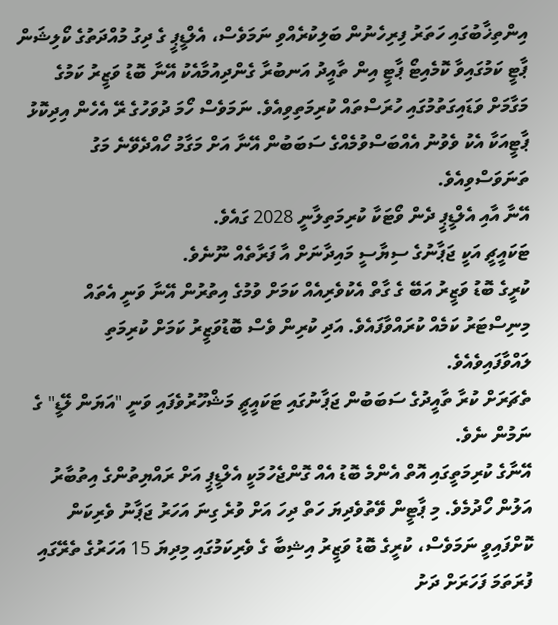އިންތިޚާބުގައި ހަތަރު ފިރިހެނުން ބަލިކުރެއްވި ނަމަވެސް، އެލްޑީޕީ ގެ ދިގު މުއްދަތުގެ ކޯލިޝަން ޕާޓީ ކަމުގައިވާ ކޮމެއިޓޯ ޕާޓީ އިން ތާއީދު އަނބުރާ ގެންދިއުމާއެކު އޭނާ ބޮޑު ވަޒީރު ކަމުގެ މަގާމަށް ވަޑައިގަތުމުގައި ހުރަސްތައް ކުރިމަތިވިއެވެ. ނަމަވެސް ހޯމަ ދުވަހުގެ ރޭ އެހެން އިދިކޮޅު ޕާޓީއަކާ އެކު ވެވުނު އެއްބަސްވުމެއްގެ ސަބަބުން އޭނާ އަށް މަގާމު ހޯއްދެވޭނެ މަގު ތަނަވަސްވިއެވެ.
އޭނާ އާއި އެލްޑީޕީ ދެން ވޯޓަކާ ކުރިމަތިލާނީ 2028 ގައެވެ.
ޓަކައީޗީ އަކީ ޖަޕާނުގެ ސިޔާސީ މައިދާނަށް އާ ފަރާތެއް ނޫނެވެ.
ކުރީގެ ބޮޑު ވަޒީރު އަބޭ ގެ ގާތް އެކުވެރިއެއް ކަމަށް ވުމުގެ އިތުރުން އޭނާ ވަނީ އެތައް މިނިސްޓަރު ކަމެއް ކުރައްވާފައެވެ. އަދި ކުރިން ވެސް ބޮޑުވަޒީރު ކަމަށް ކުރިމަތި ލައްވާފައިވެއެވެ.
ތެޗަރަށް ކުރާ ތާއީދުގެ ސަބަބުން ޖަޕާނުގައި ޓަކައީޗީ މަޝްހޫރުވެފައި ވަނީ "އަޔަން ލޭޑީ" ގެ ނަމުން ނެވެ.
އޭނާގެ ކުރިމަތީގައި އޮތް އެންމެ ބޮޑު އެއް ގޮންޖެހުމަކީ އެލްޑީޕީ އަށް ރައްޔިތުންގެ އިތުބާރު އަލުން ހޯދުމެވެ. މި ޕާޓީން ވޭތުވެދިޔަ ހަތް ދިހަ އަށް ވުރެ ގިނަ އަހަރު ޖަޕާނު ވެރިކަން ކޮށްފައިވީ ނަމަވެސް، ކުރީގެ ބޮޑު ވަޒީރު އިޝިބާ ގެ ވެރިކަމުގައި މިދިޔަ 15 އަހަރުގެ ތެރޭގައި ފުރަތަމަ ފަހަރަށް ދަށު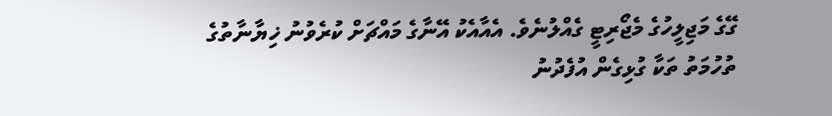ގޭގެ މަޖިލީހުގެ މެޖޯރިޓީ ގެއްލުނެވެ. އެއާއެކު އޭނާގެ މައްޗަށް ކުރެވުނު ޚިޔާނާތުގެ ތުހުމަތު ތަކާ ގުޅިގެން އުފެދުނު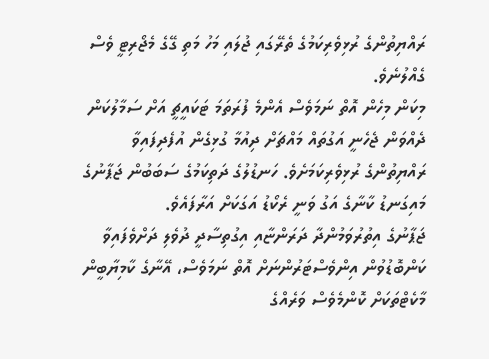ރައްޔިތުންގެ ރުޅިވެރިކަމުގެ ތެރޭގައި ޖުލައި މަހު މަތި ގޭގެ މެޖޯރިޓީ ވެސް ގެއްލުނެވެ.
މިކަން މިހެން އޮތް ނަމަވެސް އެންމެ ފުރަތަމަ ޓަކައީޗީ އަށް ސަމާލުކަން ދެއްވަން ޖެހެނީ އަގުތައް މައްޗަށް ދިއުމާ ގުޅިގެން އުފެދިފައިވާ ރައްޔިތުންގެ ރުޅިވެރިކަމަށެވެ. ހަނޑުލުގެ ދަތިކަމުގެ ސަބަބުން ޖަޕާނުގެ މައިގަނޑު ކާނާގެ އަގު ވަނީ ރެކޯޑު އަގަކަށް އަރާފައެވެ.
ޖަޕާނުގެ އިތުރުވަމުންދާ ދަރަންޏާއި އިގުތިސާދީ ދުވެލި ދަށްވެފައިވާ ކަންބޮޑުވުން އިންވެސްޓަރުންނަށް އޮތް ނަމަވެސް، އޭނާގެ ކާމިޔާބީން މާކެޓްތަކަށް ކޮންމެވެސް ވަރެއްގެ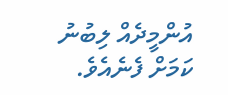އުންމީދެއް ލިބުނު ކަމަށް ފެނެއެވެ.